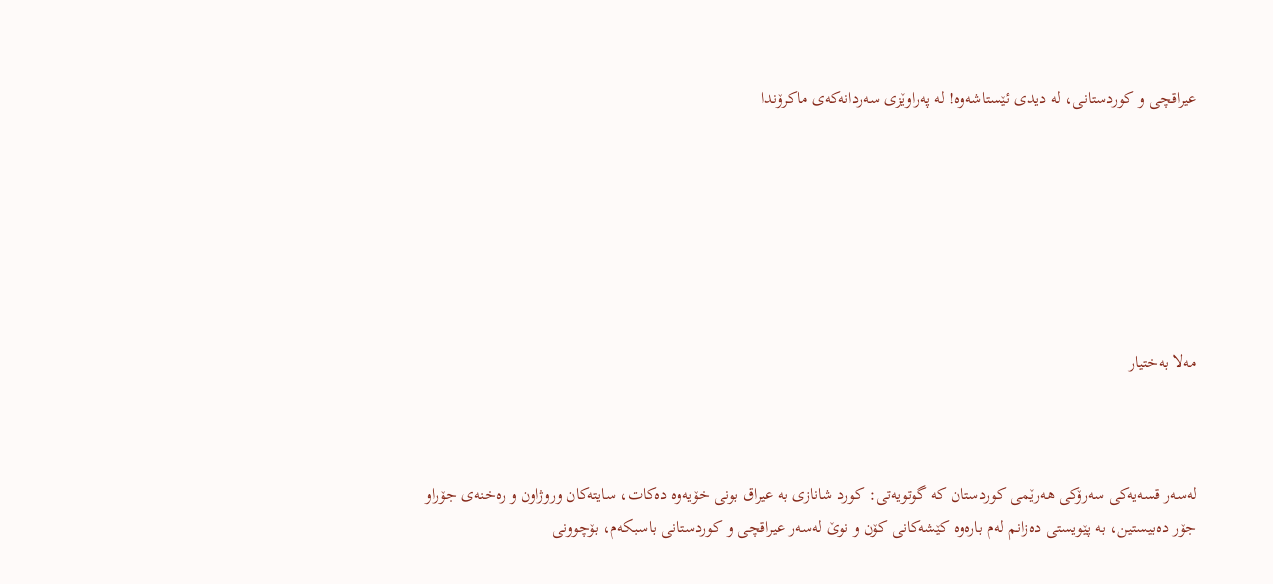عیراقچی و كوردستانی، لە دیدی ئێستاشەوە! لە پەراوێزی سەردانەكەی ماكرۆندا







مەلا بەختیار



لەسەر قسەیەكی سەرۆكی هەرێمی كوردستان كە گوتویەتی: كورد شانازی بە عیراق بونی خۆیەوە دەكات، سایتەكان وروژاون و رەخنەی جۆراو جۆر دەبیستین، بە پێویستی دەزانم لەم بارەوە كێشەكانی كۆن و نوێ‌ لەسەر عیراقچی و كوردستانی باسبكەم، بۆچوونی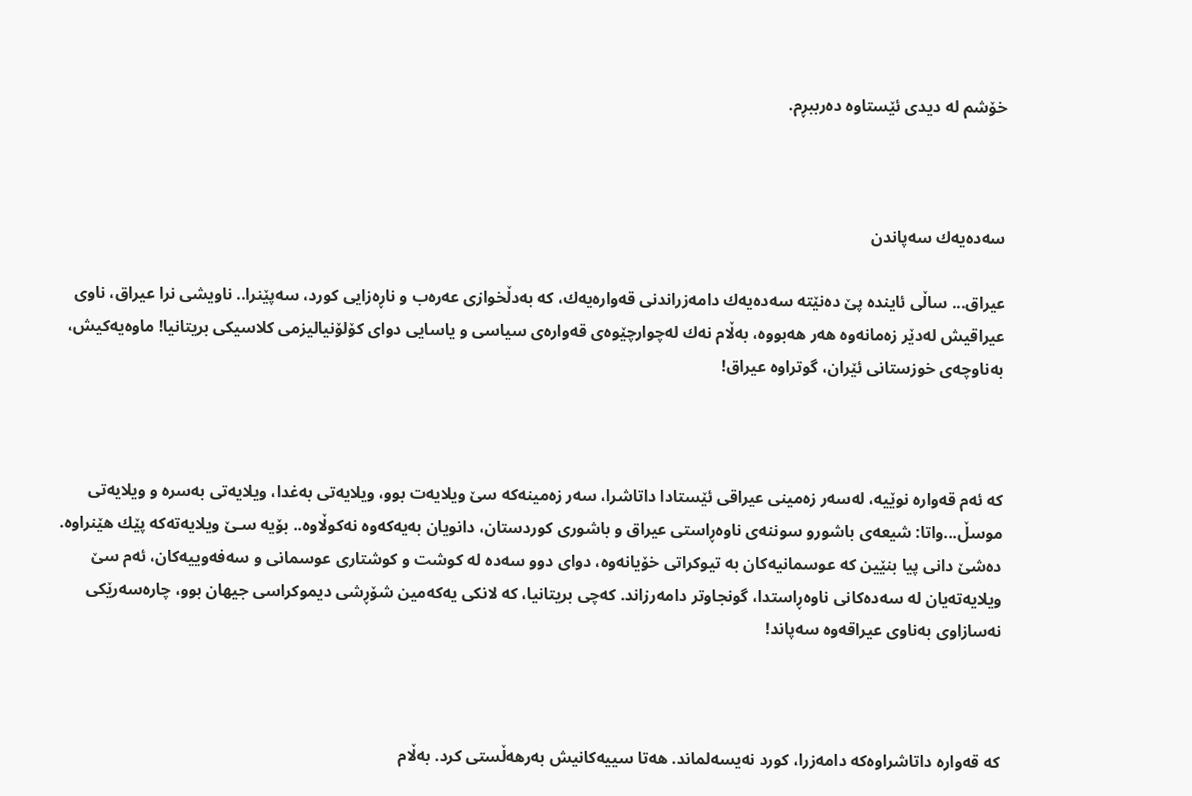خۆشم لە دیدی ئێستاوە دەرببڕم.



سەدەیەك سەپاندن

عیراق... ساڵی ئایندە پێ‌ دەنێتە سەدەیەك دامەزراندنی قەوارەیەك، كە بەدڵخوازی عەرەب و ناڕەزایی كورد، سەپێنرا.. ناویشی نرا عیراق، ناوی عیراقیش لەدێر زەمانەوە هەر هەبووە، بەڵام نەك لەچوارچێوەی قەوارەی سیاسی و یاسایی دوای كۆلۆنیالیزمی كلاسیكی بریتانیا! ماوەیەكیش، بەناوچەی خوزستانی ئێران، گوتراوە عیراق!



كە ئەم قەوارە نوێیە، لەسەر زەمینی عیراقی ئێستادا داتاشرا، سەر زەمینەكە سێ‌ ویلایەت بوو، ویلایەتی بەغدا، ویلایەتی بەسرە و ویلایەتی موسڵ...واتا: شیعەی باشورو سوننەی ناوەڕاستی عیراق و باشوری كوردستان، دانویان بەیەكەوە نەكوڵاوە.. بۆیە سـێ‌ ویلایەتەكە پێك هێنراوە. دەشێ‌ دانی پیا بنێین كە عوسمانیەكان بە تیوكراتی خۆیانەوە، دوای دوو سەدە لە كوشت و كوشتاری عوسمانی و سەفەوییەكان، ئەم سێ‌ ویلایەتەیان لە سەدەكانی ناوەڕاستدا، گونجاوتر دامەرزاند. كەچی بریتانیا، كە لانكی یەكەمین شۆڕشی دیموكراسی جیهان بوو، چارەسەرێكی نەسازاوی بەناوی عیراقەوە سەپاند!



كە قەوارە داتاشراوەكە دامەزرا، كورد نەیسەلماند. هەتا سییەكانیش بەرهەڵستی كرد. بەڵام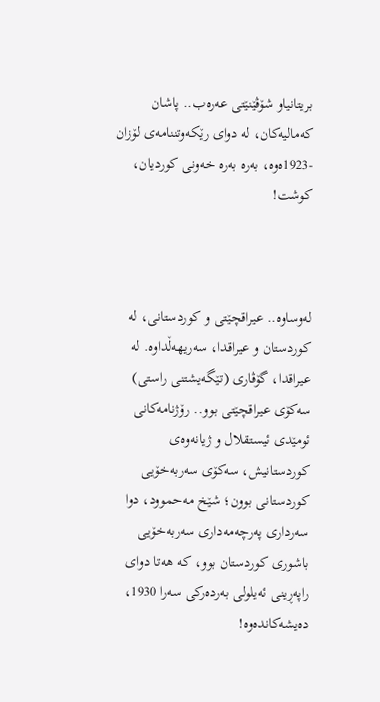بریتانیاو شۆڤێنێتی عەرەب.. پاشان كەمالیەكان، لە دوای رێكەوتننامەی لۆزان -1923ەوە، بەرە بەرە خەونی كوردیان، كوشت!



لەوساوە.. عیراقچێتی و كوردستانی، لە كوردستان و عیراقدا، سەریهەڵداوە. لە عیراقدا، گۆڤاری (تێگەیشتنی راستی) سەكۆی عیراقچێتی بوو.. رۆژنامەكانی ئومێدی ئیستقلال و ژیانەوەی كوردستانیش، سەكۆی سەربەخۆیی كوردستانی بوون؛ شێخ مەحموود، دوا سەرداری پەرچەمەداری سەربەخۆیی باشوری كوردستان بوو، كە هەتا دوای راپەڕینی ئەیلولی بەردەركی سەرا 1930، دەیشەكاندەوە!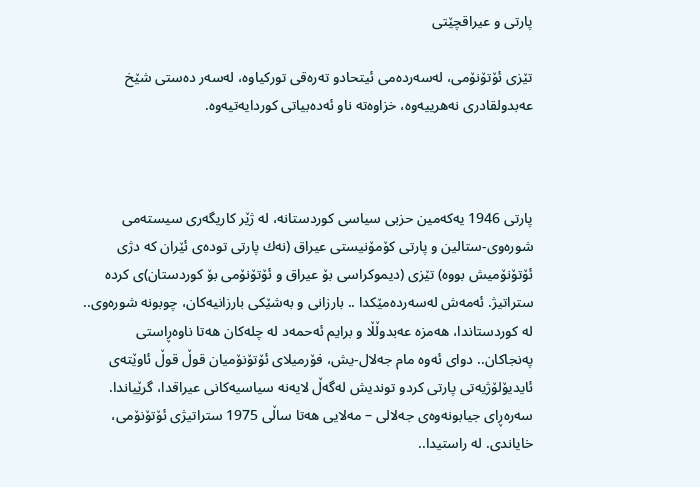پارتی و عیراقچێتی

تێزی ئۆتۆنۆمی، لەسەردەمی ئیتحادو تەرەقی توركیاوە، لەسەر دەستی شێخ عەبدولقادری نەهرییەوە، خزاوەتە ناو ئەدەبیاتی كوردایەتیەوە.



پارتی 1946 یەكەمین حزبی سیاسی كوردستانە، لە ژێر كاریگەری سیستەمی شورەوی-ستالین و پارتی كۆمۆنیستی عیراق (نەك پارتی تودەی ئێران كە دژی ئۆتۆنۆمیش بووە) تێزی (دیموكراسی بۆ عیراق و ئۆتۆنۆمی بۆ كوردستان)ی كردە ستراتیژ. ئەمەش لەسەردەمێكدا .. بارزانی و بەشێكی بارزانیەكان، چوبونە شورەوی.. لە كوردستاندا، هەمزە عەبدوڵڵا و برایم ئەحمەد لە چلەكان هەتا ناوەڕاستی پەنجاكان.. دوای ئەوە مام جەلال-یش، فۆرمیلای ئۆتۆنۆمیان قوڵ قوڵ ئاوێتەی ئایدیۆلۆژیەتی پارتی كردو توندیش لەگەڵ لایەنە سیاسیەكانی عیراقدا، گرێیاندا. سەرەڕای جیابونەوەی جەلالی – مەلایی هەتا ساڵی 1975 ستراتیژی ئۆتۆنۆمی، خایاندی. لە راستیدا..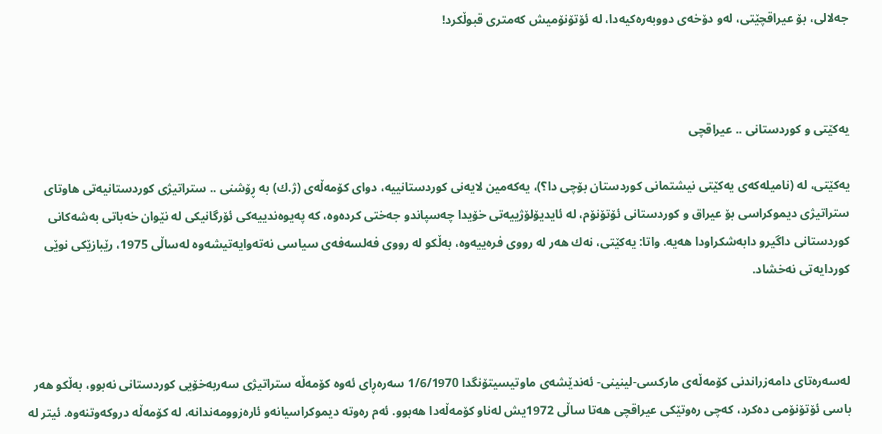جەلالی، بۆ عیراقچێتی، لەو دۆخەی دووبەرەكیەدا، لە ئۆتۆنۆمیش كەمتری قبوڵكرد!



یەكێتی و كوردستانی .. عیراقچی

یەكێتی، لە (نامیلەكەی یەكێتی نیشتمانی كوردستان بۆچی دا؟)، یەكەمین لایەنی كوردستانییە، دوای كۆمەڵەی (ژ.ك) بە ڕۆشنی .. ستراتیژی كوردستانیەتی هاوتای ستراتیژی دیموكراسی بۆ عیراق و كوردستانی ئۆتۆنۆم، لە ئایدیۆلۆژییەتی خۆیدا چەسپاندو جەختی كردەوە، كە پەیوەندییەكی ئۆرگانیكی لە نێوان خەباتی بەشەكانی كوردستانی داگیرو دابەشكراودا هەیە. واتا: یەكێتی، نەك هەر لە رووی فرەییەوە، بەڵكو لە رووی فەلسەفەی سیاسی نەتەوایەتیشەوە لەساڵی 1975، رێبازێكی نوێی كوردایەتی نەخشاد.



لەسەرەتای دامەزراندنی كۆمەڵەی ماركسی-لینینی- ئەندێشەی ماوتیسیتۆنگدا 1/6/1970 سەرەڕای ئەوە كۆمەڵە ستراتیژی سەربەخۆیی كوردستانی نەبوو، بەڵكو هەر باسی ئۆتۆنۆمی دەكرد، كەچی رەوتێكی عیراقچی هەتا ساڵی 1972یش لەناو كۆمەڵەدا هەبوو. ئەم رەوتە دیموكراسیانەو ئارەزوومەندانە، لە كۆمەڵە دروكەوتنەوە. ئیتر لە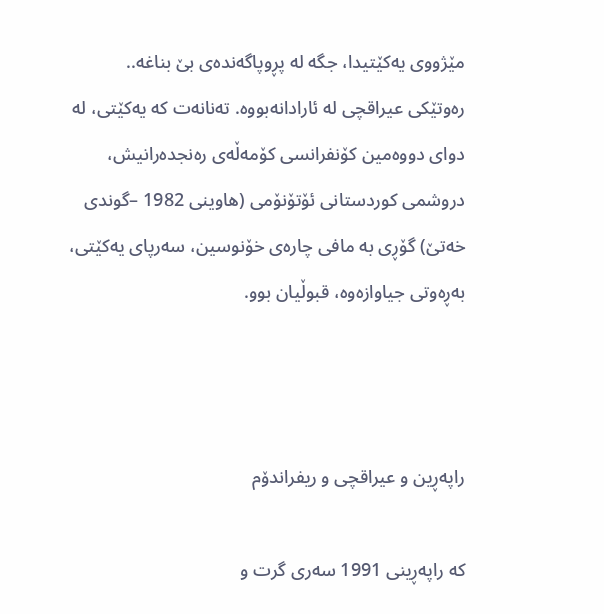مێژووی یەكێتیدا، جگە لە پڕوپاگەندەی بێ‌ بناغە.. رەوتێكی عیراقچی لە ئارادانەبووە. تەنانەت كە یەكێتی، لە دوای دووەمین كۆنفرانسی كۆمەڵەی رەنجدەرانیش، دروشمی كوردستانی ئۆتۆنۆمی (هاوینی 1982 –گوندی خەتێ‌) گۆڕی بە مافی چارەی خۆنوسین، سەرپای یەكێتی، بەڕەوتی جیاوازەوە، قبوڵیان بوو.



راپەڕین و عیراقچی و ریفراندۆم

كە راپەڕینی 1991 سەری گرت و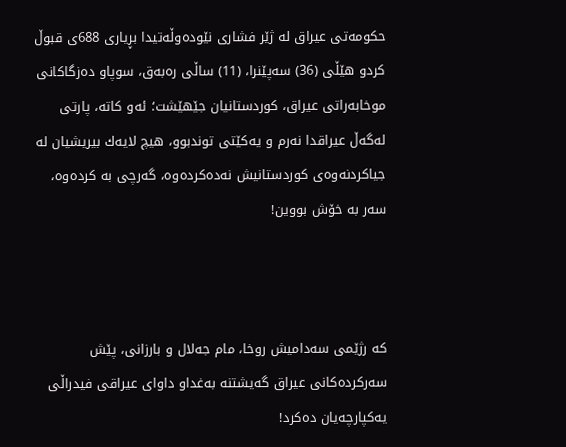حكومەتی عیراق لە ژێر فشاری نێودەوڵەتیدا بڕیاری 688ی قبوڵ كردو هێڵی (36) سەپێنرا، (11) ساڵی رەبەق، سوپاو دەزگاكانی موخابەراتی عیراق، كوردستانیان جێهێشت؛ ئەو كاتە، پارتی لەگەڵ عیراقدا نەرم و یەكێتی توندبوو، هیچ لایەك بیریشیان لە جیاكردنەوەی كوردستانیش نەدەكردەوە، گەرچی بە كردەوە، سەر بە خۆش بووین!



كە رژێمی سەدامیش روخا، مام جەلال و بارزانی، پێش سەركردەكانی عیراق گەیشتنە بەغداو داوای عیراقی فیدراڵی یەكپارچەیان دەكرد!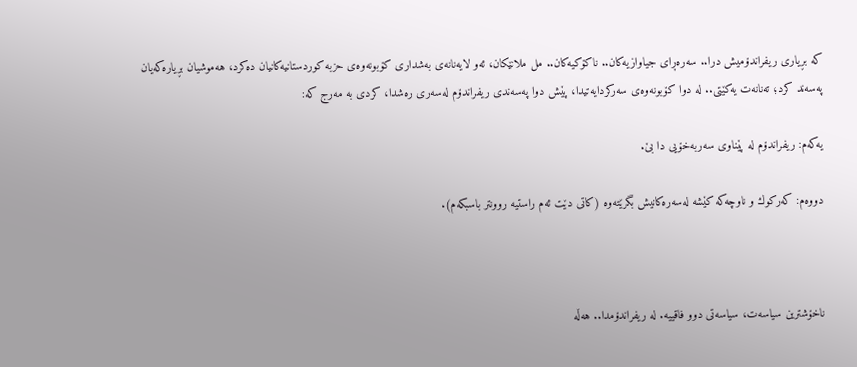كە بڕیاری ریفراندۆمیش درا.. سەرەڕای جیاوازیەكان.. ناكۆكیەكان.. مل ملانێكان، ئەو لایەنانەی بەشداری كۆبونەوەی حزبە كوردستانیەكانیان دەكرد، هەموشیان بڕیارەكەیان پەسەند كرد؛ تەنانەت یەكێتی.. لە دوا كۆبونەوەی سەركردایەتیدا، پێش دوا پەسەندی ریفراندۆم لەسەری رەشدا، كردی بە مەرج كە:

یەكەم: ریفراندۆم لە پێناوی سەربەخۆیی دا بێ‌.

دووەم: كەركوك و ناوچەكە كێشە لەسەرەكانیش بگرێتەوە (كاتی دێت ئەم راستیە روونتر باسبكەم).



ناخۆشترین سیاسەت، سیاسەتی دوو فاقییە. لە ریفراندۆمدا.. هەڵە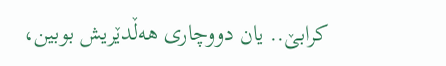كرابێ‌.. یان دووچاری هەڵدێریش بوبین،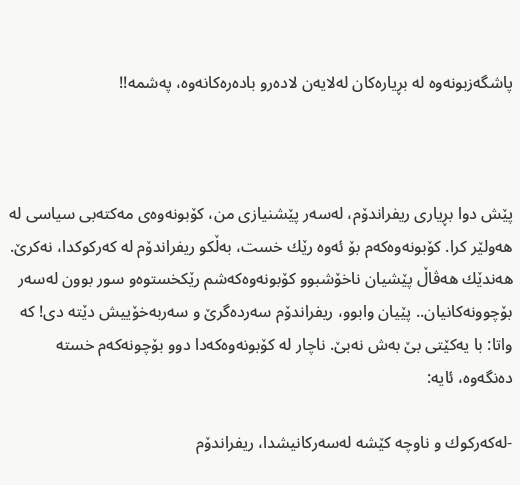پاشگەزبونەوە لە بڕیارەكان لەلایەن لادەرو بادەرەكانەوە، پەشمە!!



پێش دوا بڕیاری ریفراندۆم، لەسەر پێشنیازی من، كۆبونەوەی مەكتەبی سیاسی لە هەولێر كرا. كۆبونەوەكەم بۆ ئەوە رێك خست، بەڵكو ریفراندۆم لە كەركوكدا، نەكرێ‌. هەندێك هەڤاڵ پێشیان ناخۆشبوو كۆبونەوەكەشم رێكخستوەو سور بوون لەسەر بۆچوونەكانیان.. پێیان وابوو، ریفراندۆم سەردەگرێ‌ و سەربەخۆییش دێتە دی! كە واتا: با یەكێتی بێ‌ بەش نەبێ‌. ناچار لە كۆبونەوەكەدا دوو بۆچونەكەم خستە دەنگەوە، ئایە:

-لەكەركوك و ناوچە كێشە لەسەركانیشدا، ریفراندۆم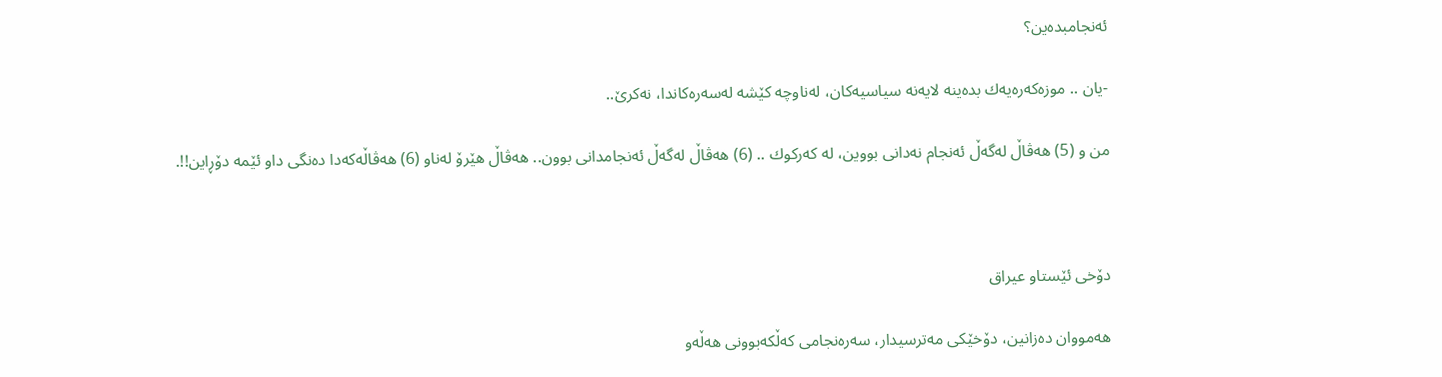ئەنجامبدەین؟

-یان .. موزەكەرەیەك بدەینە لایەنە سیاسیەكان، لەناوچە كێشە لەسەرەكاندا، نەكرێ‌..

من و (5) هەڤاڵ لەگەڵ ئەنجام نەدانی بووین، لە كەركوك .. (6) هەڤاڵ لەگەڵ ئەنجامدانی بوون.. هەڤاڵ هێرۆ لەناو (6) هەڤاڵەكەدا دەنگی داو ئێمە دۆڕاین!!.



دۆخی ئێستاو عیراق

هەمووان دەزانین، دۆخێكی مەترسیدار، سەرەنجامی كەڵكەبوونی هەڵەو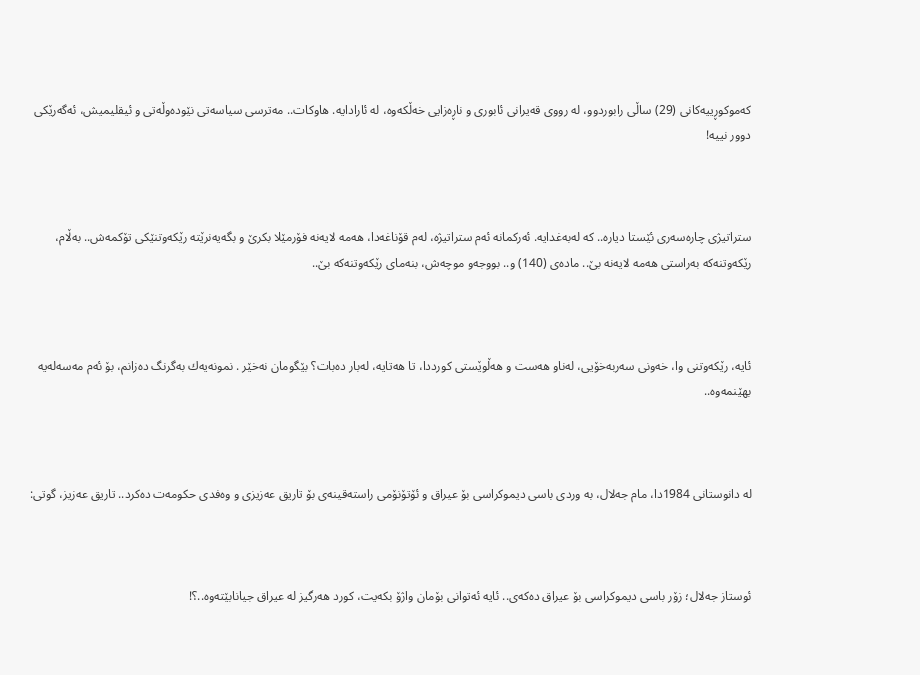كەموكوڕییەكانی (29) ساڵی رابوردوو، لە رووی قەیرانی ئابوری و ناڕەزایی خەڵكەوە، لە ئارادایە. هاوكات.. مەترسی سیاسەتی نێودەوڵەتی و ئیقلیمیش، ئەگەرێكی دوور نییە!



ستراتیژی چارەسەری ئێستا دیارە.. كە لەبەغدایە. ئەركمانە ئەم ستراتیژە، لەم قۆناغەدا، هەمە لایەنە فۆرمێلا بكرێ‌ و بگەیەنرێتە رێكەوتنێكی تۆكمەش.. بەڵام، رێكەوتنەكە بەراستی هەمە لایەنە بێ‌.. مادەی (140) و.. بووجەو موچەش، بنەمای رێكەوتنەكە بێ‌..



ئایە، رێكەوتنی وا، خەونی سەربەخۆیی، لەناو هەست و هەڵوێستی كورددا، تا هەتایە، لەبار دەبات؟ بێگومان نەخێر . نمونەیەك بەگرنگ دەزانم، بۆ ئەم مەسەلەیە بهێنمەوە..



لە دانوستانی 1984دا، مام جەلال، بە وردی باسی دیموكراسی بۆ عیراق و ئۆتۆنۆمی راستەقینەی بۆ تاریق عەزیزی و وەفدی حكومەت دەكرد.. تاریق عەزیز، گوتی:



ئوستاز جەلال؛ زۆر باسی دیموكراسی بۆ عیراق دەكەی.. ئایە ئەتوانی بۆمان واژۆ بكەیت، كورد هەرگیز لە عیراق جیانابێتەوە..؟!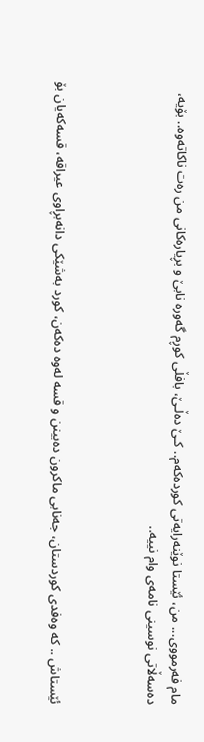مام فەرمووی... من، ئێستا نوێنەرایەتی كوردەكەم.. كـێ‌ دەڵـێ‌، بافڵی كوڕم گەورە نابێ‌ و بڕیارەكانی من رەت ناكاتەوە.. بۆیە، دەسەڵاتی نوسینی نامەی وام نییە..



ئێستاش .. كە وەفدی كوردستان، جەنابی ماكرون دەبینن و قسە لەوە دەكەن، كورد بەشێكی دانەبڕاوی عیراقە، قسەكەیان بۆ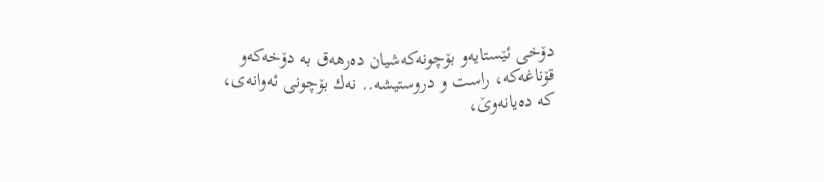دۆخی ئێستایەو بۆچونەكەشیان دەرهەق بە دۆخەكەو قۆناغەكە، راست و دروستیشە.. نەك بۆچونی ئەوانەی، كە دەیانەوێ‌،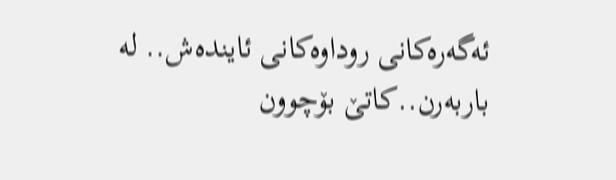ئەگەرەكانی روداوەكانی ئایندەش.. لە باربەرن..كاتێ بۆچوون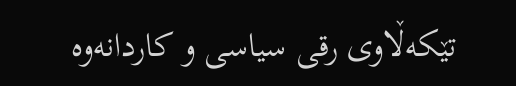تێكەڵاوی رقی سیاسی و كاردانەوە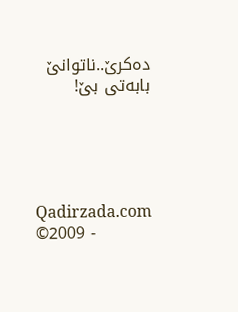دەكرێ‌..ناتوانێ‌ بابەتی بێ‌!





Qadirzada.com ©2009 -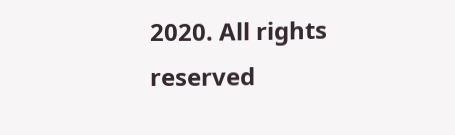2020. All rights reserved